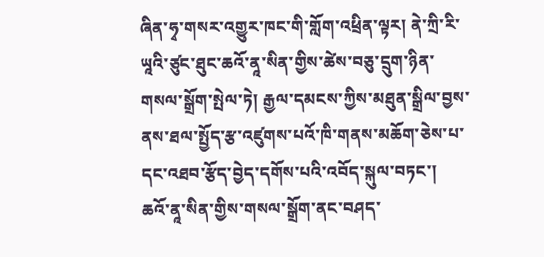ཞིན་ཧྭ་གསར་འགྱུར་ཁང་གི་གློག་འཕྲིན་ལྟར། ནེ་ཀྲི་རི་ཡཱའི་ཙུང་ཐུང་ཆའོ་ནཱ་སིན་གྱིས་ཚེས་བཅུ་དྲུག་ཉིན་གསལ་སྒྲོག་སྤེལ་ཏེ། རྒྱལ་དམངས་ཀྱིས་མཐུན་སྒྲིལ་བྱས་ནས་ཐལ་སྤྱོད་རྩ་འཛུགས་པའོ་ཁི་གནས་མཆོག་ཅེས་པ་དང་འཐབ་རྩོད་བྱེད་དགོས་པའི་འབོད་སྐུལ་བཏང་།
ཆའོ་ནཱ་སིན་གྱིས་གསལ་སྒྲོག་ནང་བཤད་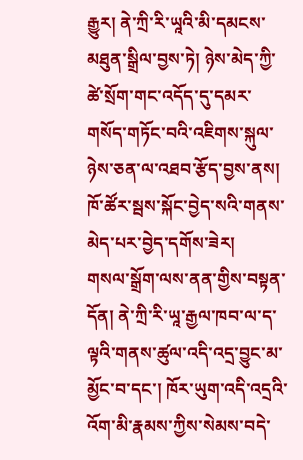རྒྱུར། ནེ་ཀྲི་རི་ཡཱའི་མི་དམངས་མཐུན་སྒྲིལ་བྱས་ཏེ། ཉེས་མེད་ཀྱི་ཚེ་སྲོག་གང་འདོད་དུ་དམར་གསོད་གཏོང་བའི་འཇིགས་སྐུལ་ཉེས་ཅན་ལ་འཐབ་རྩོད་བྱས་ནས། ཁོ་ཚོར་སྦས་སྐོང་བྱེད་སའི་གནས་མེད་པར་བྱེད་དགོས་ཟེར།
གསལ་སྒྲོག་ལས་ནན་གྱིས་བསྟན་དོན། ནེ་ཀྲི་རི་ཡཱ་རྒྱལ་ཁབ་ལ་ད་ལྟའི་གནས་ཚུལ་འདི་འདྲ་བྱུང་མ་མྱོང་བ་དང་། ཁོར་ཡུག་འདི་འདྲའི་འོག་མི་རྣམས་ཀྱིས་སེམས་བདེ་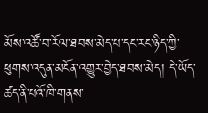མོས་འཚོ་བ་རོལ་ཐབས་མེད་པ་དང་རང་ཉིད་ཀྱི་ཕུགས་འདུན་མངོན་འགྱུར་བྱེད་ཐབས་མེད། དེ་ཡོད་ཚད་ནི་པའོ་ཁི་གནས་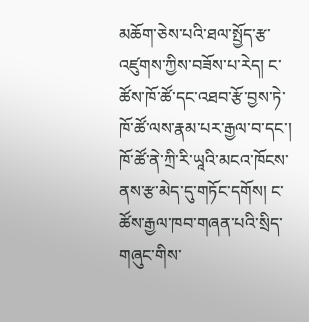མཆོག་ཅེས་པའི་ཐལ་སྤྱོད་རྩ་འཛུགས་ཀྱིས་བཟོས་པ་རེད། ང་ཚོས་ཁོ་ཚོ་དང་འཐབ་རྩོ་བྱས་ཏེ་ཁོ་ཚོ་ལས་རྣམ་པར་རྒྱལ་བ་དང་། ཁོ་ཚོ་ནེ་ཀྲི་རི་ཡཱའི་མངའ་ཁོངས་ནས་རྩ་མེད་དུ་གཏོང་དགོས། ང་ཚོས་རྒྱལ་ཁབ་གཞན་པའི་སྲིད་གཞུང་གིས་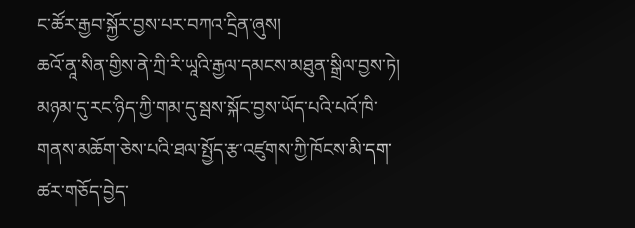ང་ཚོར་རྒྱབ་སྐྱོར་བྱས་པར་བཀའ་དྲིན་ཞུས།
ཆའོ་ནཱ་སིན་གྱིས་ནེ་ཀྲི་རི་ཡཱའི་རྒྱལ་དམངས་མཐུན་སྒྲིལ་བྱས་ཏེ། མཉམ་དུ་རང་ཉིད་ཀྱི་གམ་དུ་སྦས་སྐོང་བྱས་ཡོད་པའི་པའོ་ཁི་གནས་མཆོག་ཅེས་པའི་ཐལ་སྤྱོད་རྩ་འཛུགས་ཀྱི་ཁོངས་མི་དག་ཚར་གཅོད་བྱེད་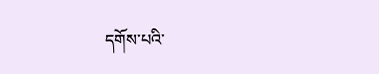དགོས་པའི་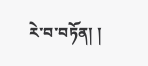རེ་བ་བཏོན། །